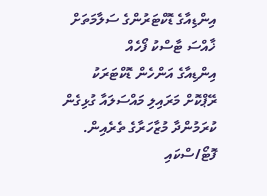އިންޑިއާގެ ޑޮކްޓަރުންގެ ސަލާމަތަށް ޚާއްސަ ޓާސްކު ފޯހެއް
އިންޑިއާގެ އަންހެން ޑޮކްޓަރަކު ރޭޕްކޮށް މަރައިލި މައްސަލައާ ގުޅިގެން ކުރަމުންދާ މުޒާހަރާގެ ތެރެއިން. ފޮޓޯ/ސްކައި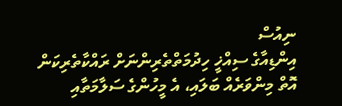ނިއުސް
އިންޑިއާގެ ސިއްޚީ ހިދުމަތްތެރިންނަށް ރައްކާތެރިކަން އޮތް މިންވަރެއް ބަލައި، އެ މީހުންގެ ސަލާމަތާއި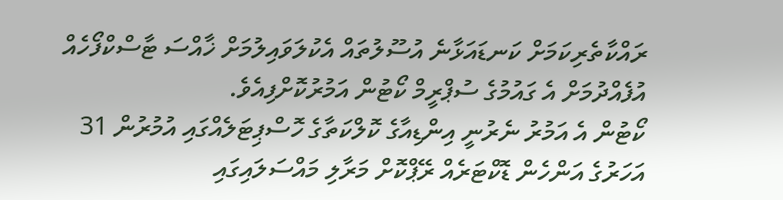ރައްކާތެރިކަމަށް ކަނޑައަޅާނެ އުސޫލުތައް އެކުލަވައިލުމަށް ޚާއްސަ ޓާސްކްފޯހެއް އުފެއްދުމަށް އެ ގައުމުގެ ސުޕްރީމް ކޯޓުން އަމުރުކޮށްފިއެވެ.
ކޯޓުން އެ އަމުރު ނެރުނީ އިންޑިއާގެ ކޮލްކަތާގެ ހޮސްޕިޓަލެއްގައި އުމުރުން 31 އަހަރުގެ އަންހެން ޑޮކްޓަރެއް ރޭޕްކޮށް މަރާލި މައްސަލައިގައި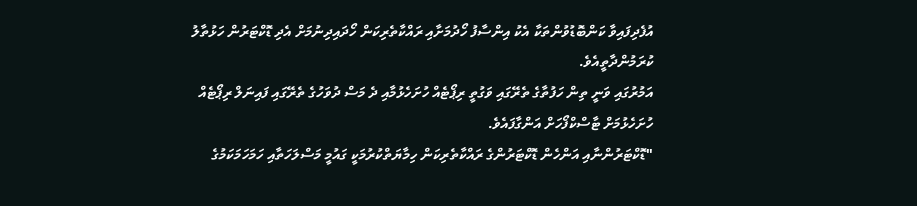އުފެދިފައިވާ ކަންބޮޑުވުންތަކާ އެކު އިންސާފު ހޯދުމަށާއި ރައްކާތެރިކަން ހޯދައިދިނުމަށް އެދި ޑޮކްޓަރުން ހަޅުތާލު ކުރަމުންދާތީއެވެ.
އަމުރުގައި ވަނީ ތިން ހަފުތާގެ ތެރޭގައި ވަގުތީ ރިޕޯޓެއް ހުށަހެޅުމާއި ދެ މަސް ދުވަހުގެ ތެރޭގައި ފައިނަލް ރިޕޯޓެއް ހުށަހެޅުމަށް ޓާސްކްފޯހަށް އަންގާފައެވެ.
"ޑޮކްޓަރުންނާއި އަންހެން ޑޮކްޓަރުންގެ ރައްކާތެރިކަން ހިމާޔަތްކުރުމަކީ ގައުމީ މަސްލަހަތާއި ހަމަހަމަކަމުގެ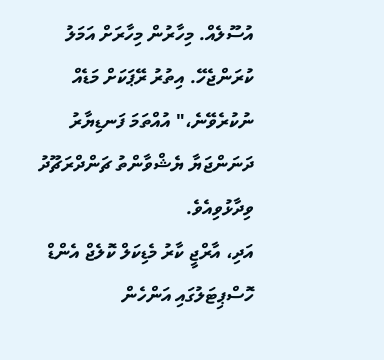އުސޫލެއް. މިހާރުން މިހާރަށް އަމަލު ކުރަންޖެހޭ. އިތުރު ރޭޕަކަށް މަޑެއް ނުކުރެވޭނެ،" އުއްތަމަ ފަނޑިޔާރު ދަނަންޖަޔާ ޔެޝްވާންތު ޗަންދްރަޗޫދު ވިދާޅުވިއެވެ.
އަދި، އާރްޖީ ކާރު މެޑިކަލް ކޮލެޖް އެންޑް ހޮސްޕިޓަލުގައި އަންހެން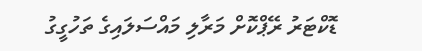ޑޮކްޓަރު ރޭޕްކޮށް މަރާލި މައްސަލައިގެ ތަހުގީގު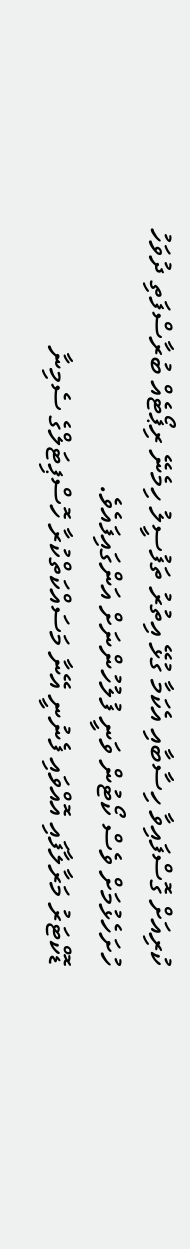ކުރިއަށް ގޮސްފައިވާ ހިސާބާއި އެކަމާ ގުޅޭ އިތުރު ތަފުސީލު ހިމެނޭ ރިޕޯޓެއް ބުރާސްފަތި ދުވަހު ހުށަހެޅުމަށް ވެސް ކޯޓުން ވަނީ ފުލުހުންނަށް އަންގައިފައެވެ.
ޑޮކްޓަރު މަރާލާފައި އޮއްވައި ފެނުނީ އޭނާ މަސައްކަތްކުރާ ހޮސްޕިޓަލްގެ ސެމިނާ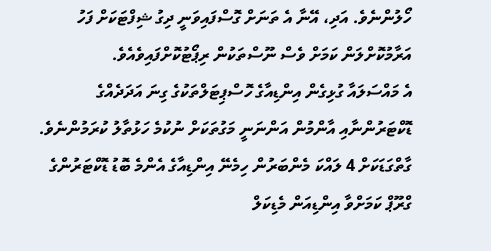ހޯލުންނެވެ. އަދި، އޭނާ އެ ތަނަށް ގޮސްފައިވަނީ ދިގު ޝިފްޓަކަށް ފަހު އަރާމުކޮށްލަން ކަމަށް ވެސް ނޫސްތަކުން ރިޕޯޓުކޮށްފައިވެއެވެ.
އެ މައްސަލައާ ގުޅިގެން އިންޑިއާގެ ހޮސްޕިޓަލްތަކުގެ ގިނަ އަދަދެއްގެ ޑޮކްޓަރުންނާއި އާންމުން އަންނަނީ މަގުތަކަށް ނުކުމެ ހަޅުތާލު ކުރަމުންނެވެ.
ގާތްގަޑަކަށް 4 ލައްކަ މެންބަރުން ހިމެނޭ އިންޑިއާގެ އެންމެ ބޮޑު ޑޮކްޓަރުންގެ ގްރޫޕް ކަމަށްވާ އިންޑިއަން މެޑިކަލް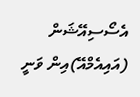އެސޯސިއޭޝަން (އައިއެމްއޭ)އިން ވަނީ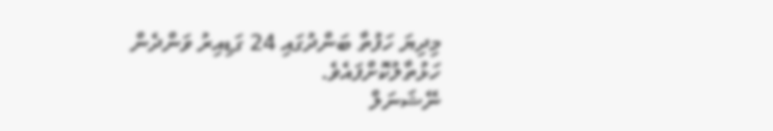މިދިޔަ ހަފުތާ ބަންދުގައި 24 ގަޑިއިރު ވަންދެން ހަޅުތާލުކޮށްފައެވެ.
ނޭޝަނަލް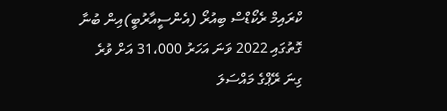ކްރައިމް ރެކޯޑްސް ބިއުރޯ (އެންސީއާރުބީ)އިން ބުނާ ގޮތުގައި 2022 ވަނަ އަހަރު 31،000 އަށް ވުރެ ގިނަ ރޭޕްގެ މައްސަލަ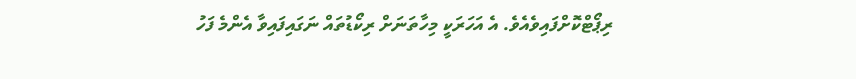ރިޕޯޓްކޮށްފައިވެއެވެ. އެ އަހަރަކީ މިހާތަނަށް ރިކޯޑުތައް ނަގައިފައިވާ އެންމެ ފަހު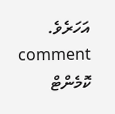އަހަރެވެ.
comment ކޮމެންޓް